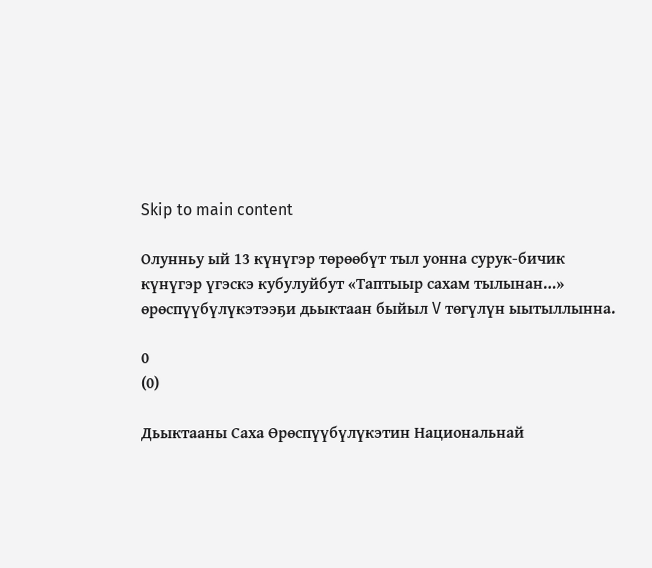Skip to main content

Олунньу ый 13 күнүгэр төрөөбүт тыл уонна сурук-бичик күнүгэр үгэскэ кубулуйбут «Таптыыр сахам тылынан…» өрөспүүбүлүкэтээҕи дьыктаан быйыл V төгүлүн ыытыллынна.

0
(0)

Дьыктааны Саха Өрөспүүбүлүкэтин Национальнай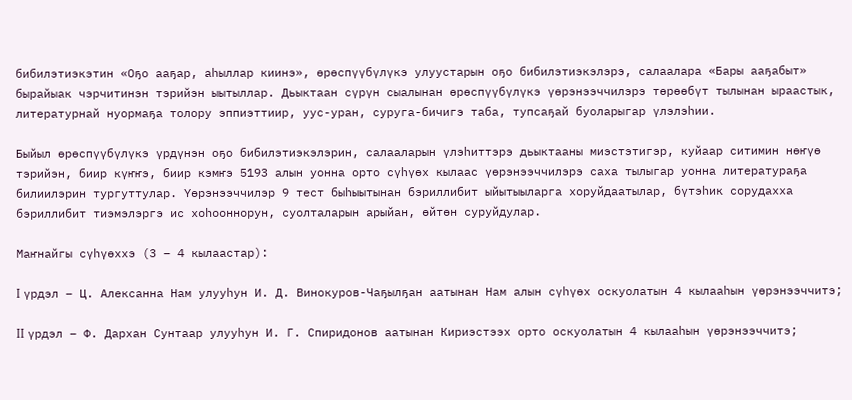бибилэтиэкэтин «Оҕо ааҕар, аһыллар киинэ», өрөспүүбүлүкэ улуустарын оҕо бибилэтиэкэлэрэ, салаалара «Бары ааҕабыт» бырайыак чэрчитинэн тэрийэн ыытыллар. Дьыктаан сүрүн сыалынан өрөспүүбүлүкэ үөрэнээччилэрэ төрөөбүт тылынан ыраастык, литературнай нуормаҕа толору эппиэттиир, уус-уран, суруга-бичигэ таба, тупсаҕай буоларыгар үлэлэһии.

Быйыл өрөспүүбүлүкэ үрдүнэн оҕо бибилэтиэкэлэрин, салааларын үлэһиттэрэ дьыктааны миэстэтигэр, куйаар ситимин нөҥүө тэрийэн, биир күҥҥэ, биир кэмҥэ 5193 алын уонна орто сүһүөх кылаас үөрэнээччилэрэ саха тылыгар уонна литератураҕа билиилэрин тургуттулар. Үөрэнээччилэр 9 тест быһыытынан бэриллибит ыйытыыларга хоруйдаатылар, бүтэһик сорудахха бэриллибит тиэмэлэргэ ис хоһооннорун, суолталарын арыйан, өйтөн суруйдулар.

Маҥнайгы сүһүөххэ (3 – 4 кылаастар):

I үрдэл – Ц. Алексанна Нам улууһун И. Д. Винокуров-Чаҕылҕан аатынан Нам алын сүһүөх оскуолатын 4 кылааһын үөрэнээччитэ;

II үрдэл – Ф. Дархан Сунтаар улууһун И. Г. Спиридонов аатынан Кириэстээх орто оскуолатын 4 кылааһын үөрэнээччитэ;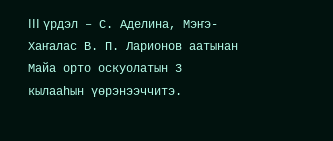III үрдэл – С. Аделина, Мэҥэ-Хаҥалас В. П. Ларионов аатынан Майа орто оскуолатын 3 кылааһын үөрэнээччитэ.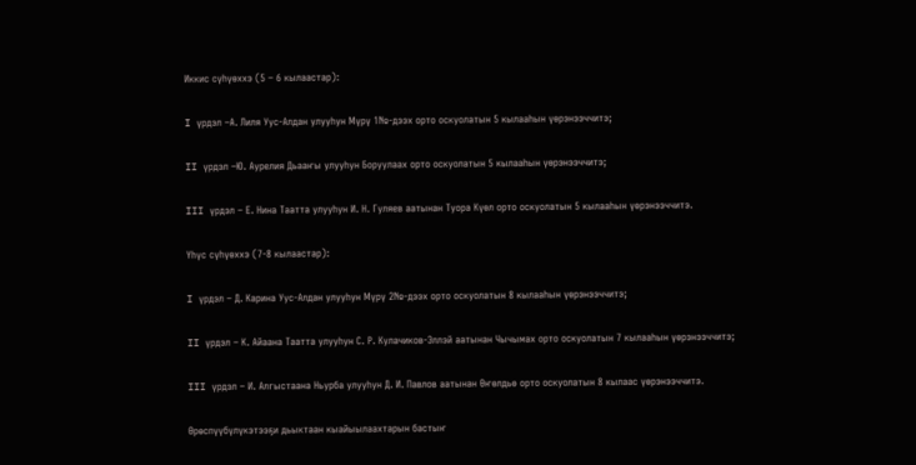Иккис сүһүөххэ (5 – 6 кылаастар):

I үрдэл –А. Лиля Уус-Алдан улууһун Мүрү 1№-дээх орто оскуолатын 5 кылааһын үөрэнээччитэ;

II үрдэл –Ю. Аурелия Дьааҥы улууһун Боруулаах орто оскуолатын 5 кылааһын үөрэнээччитэ;

III үрдэл – Е. Нина Таатта улууһун И. Н. Гуляев аатынан Туора Күөл орто оскуолатын 5 кылааһын үөрэнээччитэ.

Үһүс сүһүөххэ (7-8 кылаастар):

I үрдэл – Д. Карина Уус-Алдан улууһун Мүрү 2№-дээх орто оскуолатын 8 кылааһын үөрэнээччитэ;

II үрдэл – К. Айаана Таатта улууһун С. Р. Кулачиков-Эллэй аатынан Чычымах орто оскуолатын 7 кылааһын үөрэнээччитэ;

III үрдэл – И. Алгыстаана Ньурба улууһун Д. И. Павлов аатынан Өҥөлдьө орто оскуолатын 8 кылаас үөрэнээччитэ.

Өрөспүүбүлүкэтээҕи дьыктаан кыайыылаахтарын бастыҥ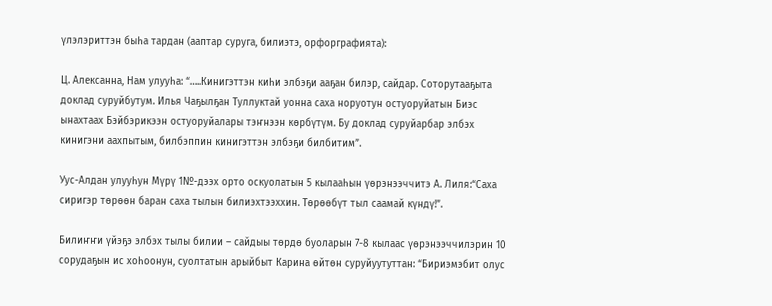үлэлэриттэн быһа тардан (ааптар суруга, билиэтэ, орфорграфията):

Ц. Алексанна, Нам улууһа: “…..Кинигэттэн киһи элбэҕи ааҕан билэр, сайдар. Соторутааҕыта доклад суруйбутум. Илья Чаҕылҕан Туллуктай уонна саха норуотун остуоруйатын Биэс ынахтаах Бэйбэрикээн остуоруйалары тэҥнээн көрбүтүм. Бу доклад суруйарбар элбэх кинигэни аахпытым, билбэппин кинигэттэн элбэҕи билбитим”.

Уус-Алдан улууһун Мүрү 1№-дээх орто оскуолатын 5 кылааһын үөрэнээччитэ А. Лиля:“Саха сиригэр төрөөн баран саха тылын билиэхтээххин. Төрөөбүт тыл саамай күндү!”.

Билиҥҥи үйэҕэ элбэх тылы билии – сайдыы төрдө буоларын 7-8 кылаас үөрэнээччилэрин 10 сорудаҕын ис хоһоонун, суолтатын арыйбыт Карина өйтөн суруйуутуттан: “Бириэмэбит олус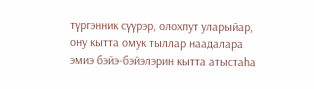түргэнник сүүрэр, олохпут уларыйар, ону кытта омук тыллар наадалара эмиэ бэйэ-бэйэлэрин кытта атыстаһа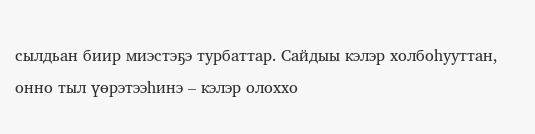сылдьан биир миэстэҕэ турбаттар. Сайдыы кэлэр холбоһууттан, онно тыл үөрэтээһинэ – кэлэр олоххо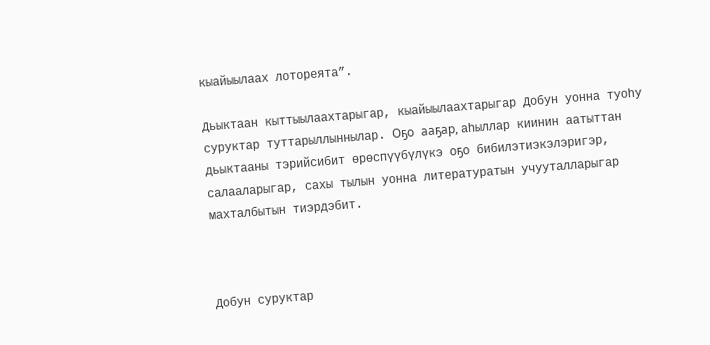кыайыылаах лотореята”.

Дьыктаан кыттыылаахтарыгар, кыайыылаахтарыгар Добун уонна туоһу суруктар туттарыллыннылар. Оҕо ааҕар, аһыллар киинин аатыттан дьыктааны тэрийсибит өрөспүүбүлүкэ оҕо бибилэтиэкэлэригэр, салааларыгар, сахы тылын уонна литературатын учууталларыгар махталбытын тиэрдэбит.



Добун суруктар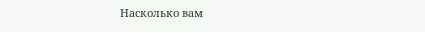Насколько вам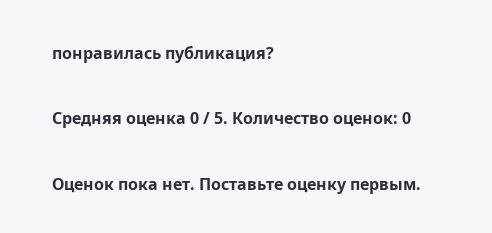понравилась публикация?

Средняя оценка 0 / 5. Количество оценок: 0

Оценок пока нет. Поставьте оценку первым.